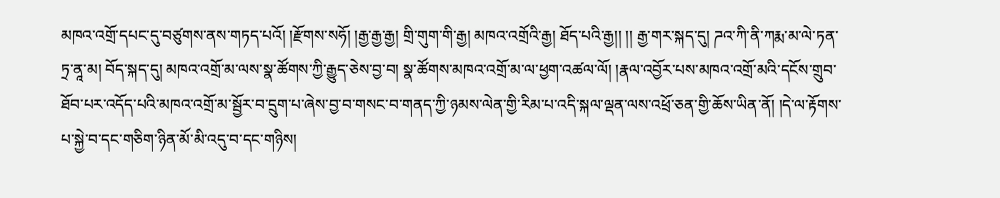མཁའ་འགྲོ་དཔང་དུ་བཙུགས་ནས་གཏད་པའོ། །རྫོགས་སཧོ། །རྒྱ་རྒྱ་རྒྱ། གྲི་གུག་གི་རྒྱ། མཁའ་འགྲོའི་རྒྱ། ཐོད་པའི་རྒྱ།། །། རྒྱ་གར་སྐད་དུ། ཌའ་ཀི་ནི་ཀརྨ་མ་ལེ་ཏན་ཏྲ་ནཱ་མ། བོད་སྐད་དུ། མཁའ་འགྲོ་མ་ལས་སྣ་ཚོགས་ཀྱི་རྒྱུད་ཅེས་བྱ་བ། སྣ་ཚོགས་མཁའ་འགྲོ་མ་ལ་ཕྱག་འཚལ་ལོ། །རྣལ་འབྱོར་པས་མཁའ་འགྲོ་མའི་དངོས་གྲུབ་ཐོབ་པར་འདོད་པའི་མཁའ་འགྲོ་མ་སྦྱོར་བ་དྲུག་པ་ཞེས་བྱ་བ་གསང་བ་གནད་ཀྱི་ཉམས་ལེན་གྱི་རིམ་པ་འདི་སྐལ་ལྡན་ལས་འཕྲོ་ཅན་གྱི་ཆོས་ཡིན་ནོ། །དེ་ལ་རྟོགས་པ་སྐྱེ་བ་དང་གཅིག་ཉིན་མོ་མི་འདུ་བ་དང་གཉིས།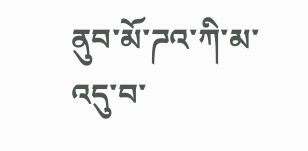ནུབ་མོ་ཌའ་ཀི་མ་འདུ་བ་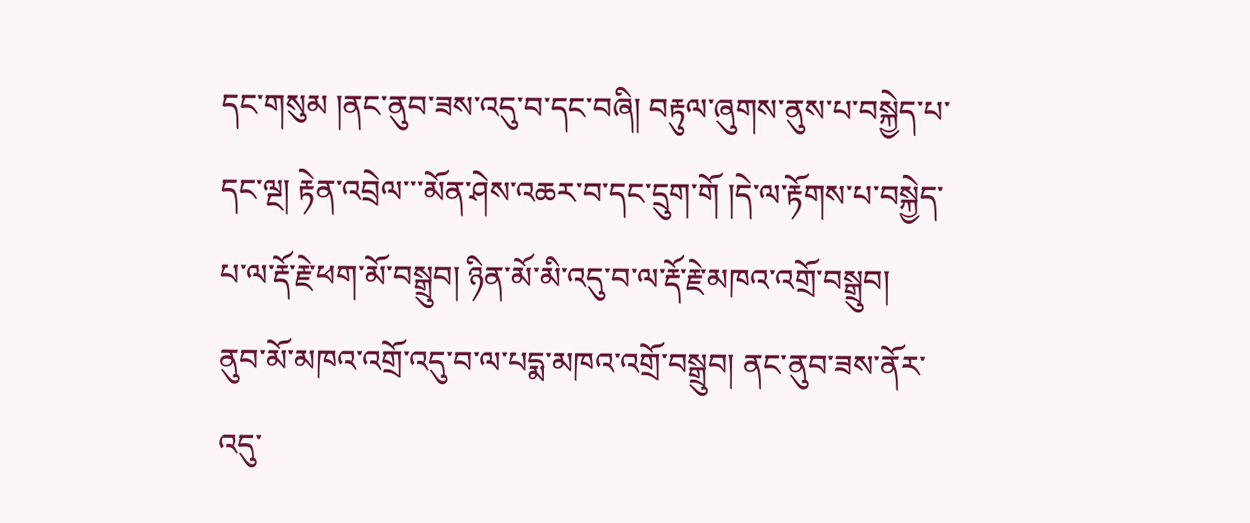དང་གསུམ །ནང་ནུབ་ཟས་འདུ་བ་དང་བཞི། བརྟུལ་ཞུགས་ནུས་པ་བསྐྱེད་པ་དང་ལྔ། རྟེན་འབྲེལ་་་མོན་ཤེས་འཆར་བ་དང་དྲུག་གོ །དེ་ལ་རྟོགས་པ་བསྐྱེད་པ་ལ་རྡོ་རྗེ་ཕག་མོ་བསྒྲུབ། ཉིན་མོ་མི་འདུ་བ་ལ་རྡོ་རྗེ་མཁའ་འགྲོ་བསྒྲུབ། ནུབ་མོ་མཁའ་འགྲོ་འདུ་བ་ལ་པདྨ་མཁའ་འགྲོ་བསྒྲུབ། ནང་ནུབ་ཟས་ནོར་འདུ་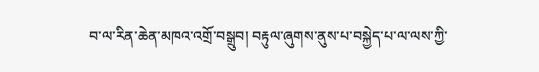བ་ལ་རིན་ཆེན་མཁའ་འགྲོ་བསྒྲུབ། བརྟུལ་ཞུགས་ནུས་པ་བསྐྱེད་པ་ལ་ལས་ཀྱི་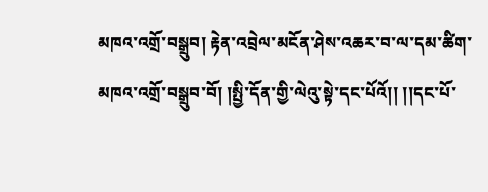མཁའ་འགྲོ་བསྒྲུབ། རྟེན་འབྲེལ་མངོན་ཤེས་འཆར་བ་ལ་དམ་ཚིག་མཁའ་འགྲོ་བསྒྲུབ་བོ། །སྤྱི་དོན་གྱི་ལེའུ་སྟེ་དང་པོའོ།། །།དང་པོ་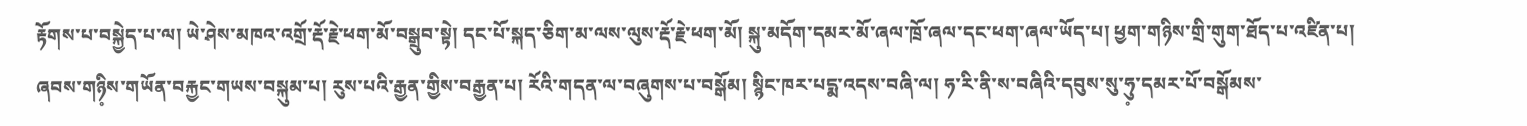རྟོགས་པ་བསྐྱེད་པ་ལ། ཡེ་ཤེས་མཁའ་འགྲོ་རྡོ་རྗེ་ཕག་མོ་བསྒྲུབ་སྟེ། དང་པོ་སྐད་ཅིག་མ་ལས་ལུས་རྡོ་རྗེ་ཕག་མོ། སྐུ་མདོག་དམར་མོ་ཞལ་ཁྲོ་ཞལ་དང་ཕག་ཞལ་ཡོད་པ། ཕྱག་གཉིས་གྲི་གུག་ཐོད་པ་འཛིན་པ། ཞབས་གཉི༷ས་གཡོན་བརྐྱང་གཡས་བསྐུམ་པ། རུས་པའི་རྒྱན་གྱིས་བརྒྱན་པ། རོའི་གདན་ལ་བཞུགས་པ་བསྒོམ། སྙིང་ཁར་པདྨ་འདས་བཞི་ལ། ཧ་རི་ནི་ས་བཞིའི་དབུས་སུ་ཧུ༷་དམར་པོ་བསྒོམས་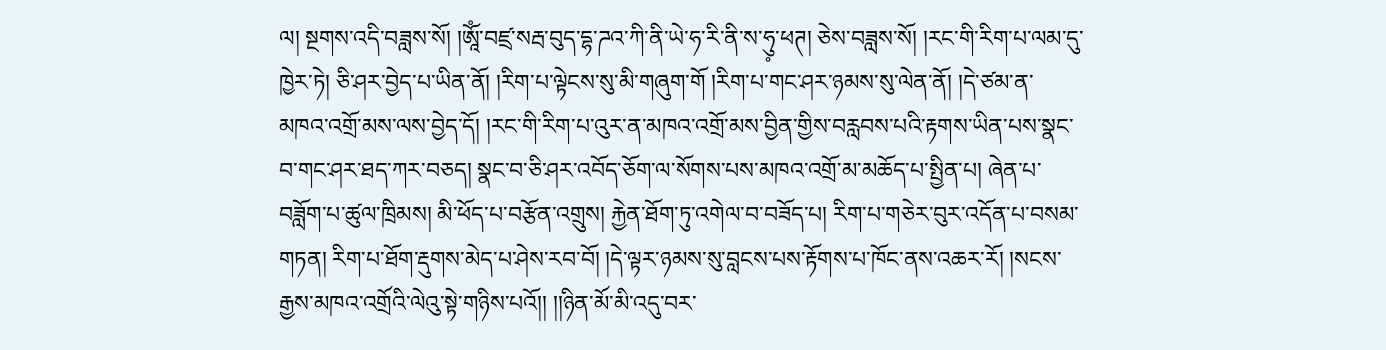ལ། སྔགས་འདི་བཟླས་སོ། །ཨཱོཾ་བཛྲ་སརྦ་བུད་དྷ་ཌའ་ཀི་ནི་ཡེ་ཧ་རི་ནི་ས་ཧུ༷་ཕཊ། ཅེས་བཟླས་སོ། །རང་གི་རིག་པ་ལམ་དུ་ཁྱེར་ཏེ། ཅི་ཤར་བྱེད་པ་ཡིན་ནོ། །རིག་པ་ལྟེངས་སུ་མི་གཞུག་གོ །རིག་པ་གང་ཤར་ཉམས་སུ་ལེན་ནོ། །དེ་ཙམ་ན་མཁའ་འགྲོ་མས་ལས་བྱེད་དོ། །རང་གི་རིག་པ་འུར་ན་མཁའ་འགྲོ་མས་བྱིན་གྱིས་བརླབས་པའི་རྟགས་ཡིན་པས་སྣང་བ་གང་ཤར་ཐད་ཀར་བཅད། སྣང་བ་ཅི་ཤར་འབོད་ཅོག་ལ་སོགས་པས་མཁའ་འགྲོ་མ་མཆོད་པ་སྤྱིན་པ། ཞེན་པ་བཟློག་པ་ཚུལ་ཁྲིམས། མི་ཕོད་པ་བརྩོན་འགྲུས། རྐྱེན་ཐོག་ཏུ་འགེལ་བ་བཟོད་པ། རིག་པ་གཅེར་བུར་འདོན་པ་བསམ་གཏན། རིག་པ་ཐོག་རྡུགས་མེད་པ་ཤེས་རབ་བོ། །དེ་ལྟར་ཉམས་སུ་བླངས་པས་རྟོགས་པ་ཁོང་ནས་འཆར་རོ། །སངས་རྒྱས་མཁའ་འགྲོའི་ལེའུ་སྟེ་གཉིས་པའོ།། །།ཉིན་མོ་མི་འདུ་བར་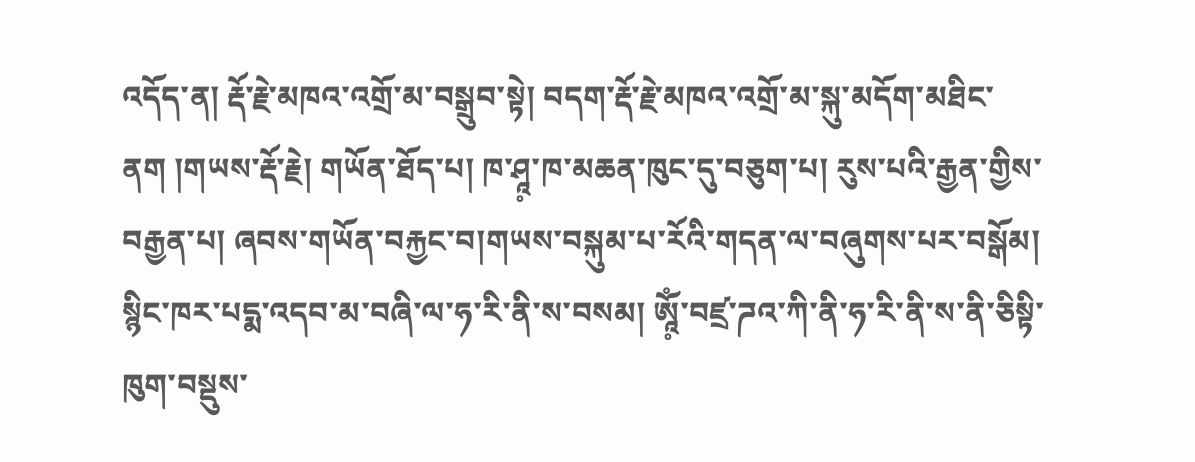འདོད་ན། རྡོ་རྗེ་མཁའ་འགྲོ་མ་བསྒྲུབ་སྟེ། བདག་རྡོ་རྗེ་མཁའ་འགྲོ་མ་སྐུ་མདོག་མཐིང་ནག །གཡས་རྡོ་རྗེ། གཡོན་ཐོད་པ། ཁ་ཤཱ༷་ཁ་མཆན་ཁུང་དུ་བཅུག་པ། རུས་པའི་རྒྱན་གྱིས་བརྒྱན་པ། ཞབས་གཡོན་བརྐྱང་བ།གཡས་བསྐུམ་པ་རོའི་གདན་ལ་བཞུགས་པར་བསྒོམ། སྙིང་ཁར་པདྨ་འདབ་མ་བཞི་ལ་ཧ་རི་ནི་ས་བསམ། ཨཱོཾ༷་བཛྲ་ཌའ་ཀི་ནི་ཧ་རི་ནི་ས་ནི་ཅིསྟི་ཁུག་བསྡུས་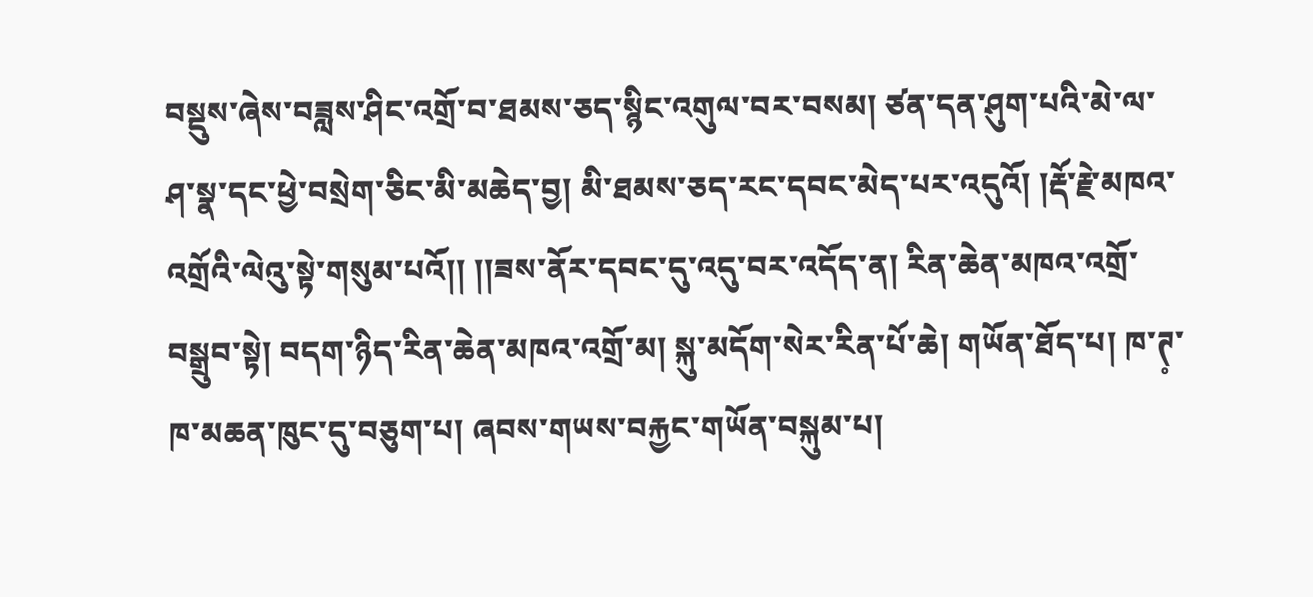བསྡུས་ཞེས་བཟླས་ཤིང་འགྲོ་བ་ཐམས་ཅད་སྙིང་འགུལ་བར་བསམ། ཙན་དན་ཤུག་པའི་མེ་ལ་ཤ་སྣ་དང་ཕྱེ་བསྲེག་ཅིང་མི་མཆེད་བྱ། མི་ཐམས་ཅད་རང་དབང་མེད་པར་འདུའོ། །རྡོ་རྗེ་མཁའ་འགྲོའི་ལེའུ་སྟེ་གསུམ་པའོ།། །།ཟས་ནོར་དབང་དུ་འདུ་བར་འདོད་ན། རིན་ཆེན་མཁའ་འགྲོ་བསྒྲུབ་སྟེ། བདག་ཉིད་རིན་ཆེན་མཁའ་འགྲོ་མ། སྐུ་མདོག་སེར་རིན་པོ་ཆེ། གཡོན་ཐོད་པ། ཁ་ཊ༷་ཁ་མཆན་ཁུང་དུ་བཅུག་པ། ཞབས་གཡས་བརྐྱང་གཡོན་བསྐུམ་པ།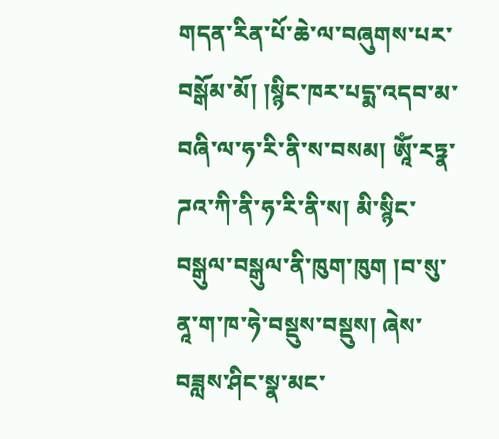གདན་རིན་པོ་ཆེ་ལ་བཞུགས་པར་བསྒོམ་མོ། །སྙིང་ཁར་པདྨ་འདབ་མ་བཞི་ལ་ཧ་རི་ནི་ས་བསམ། ཨཱོཾ་རཏྣ་ཌའ་ཀི་ནི་ཧ་རི་ནི་ས། མི་སྙིང་བསྒུལ་བསྒུལ་ནི་ཁུག་ཁུག །བ་སུ་ནཱ་ག་ཁ་ཧེ་བསྡུས་བསྡུས། ཞེས་བཟླས་ཤིང་སྣ་མང་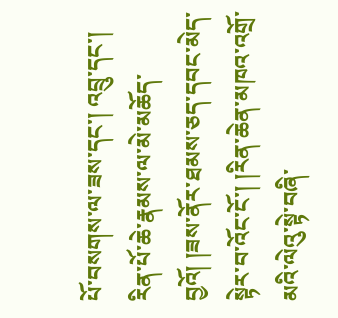པོ་བསགས་ལ་ཟས་དང་། འབྲུ་དང་། རིན་པོ་ཆེ་རྣམས་ལ་མེ་མཆོད་བྱའོ། །ཟས་ནོར་ཐམས་ཅད་དབང་མེད་སྟེར་བ་འོང་ངོ་། །རིན་ཆེན་མཁའ་འགྲོ་མའི་ལེའུ་སྟེ་བཞི་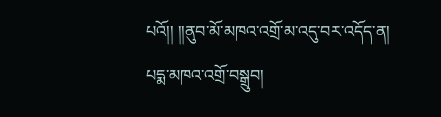པའོ།། །།ནུབ་མོ་མཁའ་འགྲོ་མ་འདུ་བར་འདོད་ན། པདྨ་མཁའ་འགྲོ་བསྒྲུབ།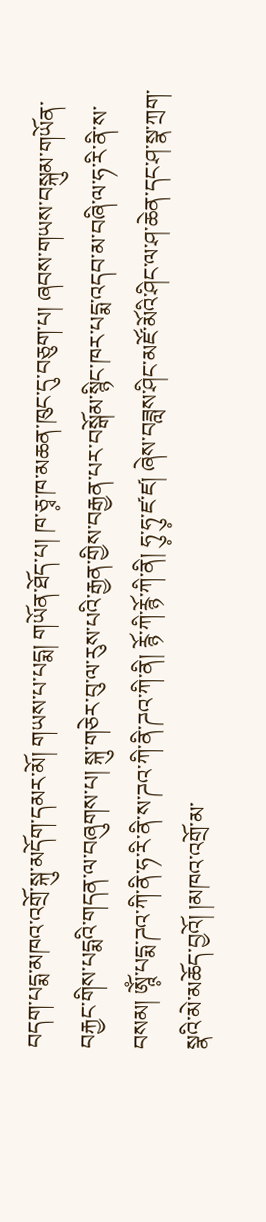བདག་པདྨ་མཁའ་འགྲོ་སྐུ་མདོག་དམར་མོ། གཡས་པ་པདྨ། གཡོན་ཐོད་པ། ཁ་ཅྭ༷་ཁ་མཆན་ཁུང་དུ་བཅུག་པ། ཞབས་གཡས་བསྐུམ་གཡོན་བརྐྱང་གིས་པདྨའི་གདན་ལ་བཞུགས་པ། སྐུ་གཅེར་བུ་ལ་རུས་པའི་རྒྱན་གྱིས་བརྒྱན་པར་བསྒོམ་སྙིང་ཁར་པདྨ་འདབ་མ་བཞི་ལ་ཧ་རི་ནི་ས་བསམ། ཨཱོཾ༷་པདྨ་ཌའ་ཀི་ནི་ཧ་རི་ནི་ས་ཌའ་ཀི་ནི་ཌའ་ཀི་ནི། རྙོ་ཀི་རྙོ་ཀི་ནི། ཧུ༷་ཧུ༷་ཛ་ཛ། ཞེས་བཟླས་ཤིང་མཛོ་མོའི་ཤིང་ལ་ཤ་ཆེན་དང་ཤ་སྣ་ཀྲག་སྣའི་མེ་མཆོད་བྱའོ། །མཁའ་འགྲོ་མ་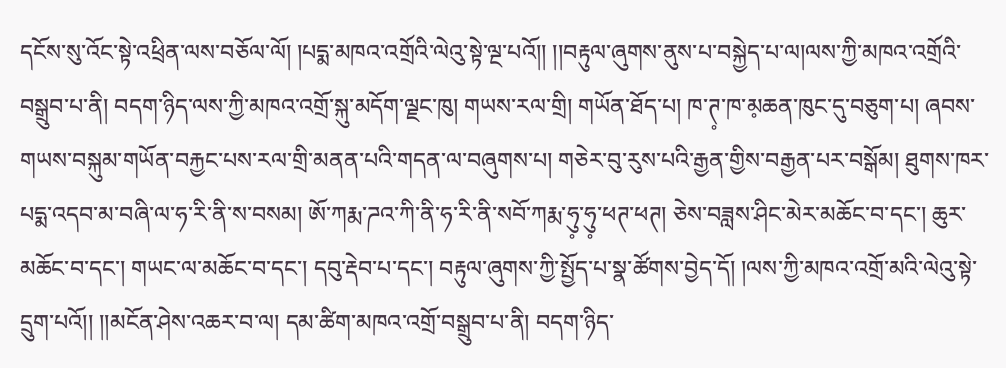དངོས་སུ་འོང་སྟེ་འཕྲིན་ལས་བཅོལ་ལོ། །པདྨ་མཁའ་འགྲོའི་ལེའུ་སྟེ་ལྔ་པའོ།། །།བརྟུལ་ཞུགས་ནུས་པ་བསྐྱེད་པ་ལ།ལས་ཀྱི་མཁའ་འགྲོའི་བསྒྲུབ་པ་ནི། བདག་ཉིད་ལས་ཀྱི་མཁའ་འགྲོ་སྐུ་མདོག་ལྗང་ཁུ། གཡས་རལ་གྲི། གཡོན་ཐོད་པ། ཁ་ཊ༷་ཁ་མ༷ཆན་ཁུང་དུ་བཅུག་པ། ཞབས་གཡས་བསྐུམ་གཡོན་བརྐྱང་པས་རལ་གྲི་མནན་པའི་གདན་ལ་བཞུགས་པ། གཅེར་བུ་རུས་པའི་རྒྱན་གྱིས་བརྒྱན་པར་བསྒོམ། ཐུགས་ཁར་པདྨ་འདབ་མ་བཞི་ལ་ཧ་རི་ནི་ས་བསམ། ཨོ་ཀརྨ་ཌའ་ཀི་ནི་ཧ་རི་ནི་སབོ་ཀརྨ་ཧུ༷་ཧུ༷་ཕཊ་ཕཊ། ཅེས་བཟླས་ཤིང་མེར་མཆོང་བ་དང་། ཆུར་མཆོང་བ་དང་། གཡང་ལ་མཆོང་བ་དང་། དབུ་རྡེབ་པ་དང་། བརྟུལ་ཞུགས་ཀྱི་སྤྱོད་པ་སྣ་ཚོགས་བྱེད་དོ། །ལས་ཀྱི་མཁའ་འགྲོ་མའི་ལེའུ་སྟེ་དྲུག་པའོ།། །།མངོན་ཤེས་འཆར་བ་ལ། དམ་ཚིག་མཁའ་འགྲོ་བསྒྲུབ་པ་ནི། བདག་ཉིད་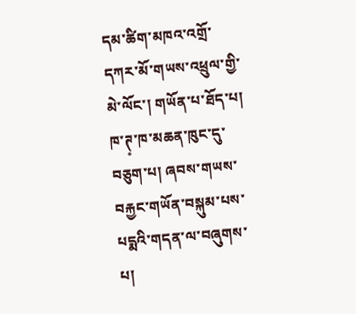དམ་ཚིག་མཁའ་འགྲོ་དཀར་མོ་གཡས་འཕྲུལ་གྱི་མེ་ལོང་། གཡོན་པ་ཐོད་པ། ཁ་ཊ༷་ཁ་མཆན་ཁུང་དུ་བཅུག་པ། ཞབས་གཡས་བརྐྱང་གཡོན་བསྐུམ་པས་པདྨའི་གདན་ལ་བཞུགས་པ།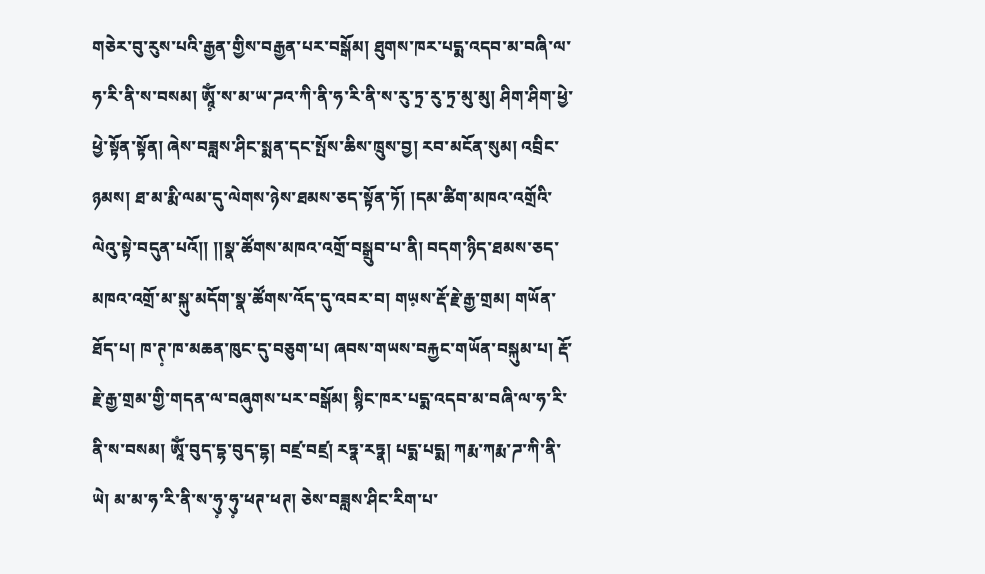གཅེར་བུ་རུས་པའི་རྒྱན་གྱིས་བརྒྱན་པར་བསྒོམ། ཐུགས་ཁར་པདྨ་འདབ་མ་བཞི་ལ་ཧ་རི་ནི་ས་བསམ། ཨཱོཾ༷་ས་མ་ཡ་ཌའ་ཀི་ནི་ཧ་རི་ནི་ས་རུ་ཏྲ་རུ་ཏྲ་མུ་མུ། ཤིག་ཤིག་ཕྱེ་ཕྱེ་སྟོན་སྟོན། ཞེས་བཟླས་ཤིང་སྨན་དང་སྤོས་ཆིས་ཁྲུས་བྱ། རབ་མངོན་སུམ། འབྲིང་ཉམས། ཐ་མ་རྨི་ལམ་དུ་ལེགས་ཉེས་ཐམས་ཅད་སྟོན་ཏོ། །དམ་ཚིག་མཁའ་འགྲོའི་ལེའུ་སྟེ་བདུན་པའོ།། །།སྣ་ཚོགས་མཁའ་འགྲོ་བསྒྲུབ་པ་ནི། བདག་ཉིད་ཐམས་ཅད་མཁའ་འགྲོ་མ་སྐུ་མདོག་སྣ་ཚོགས་འོད་དུ་འབར་བ། གཡ༷ས་རྡོ་རྗེ་རྒྱ་གྲམ། གཡོན་ཐོད་པ། ཁ་ཊ༷་ཁ་མཆན་ཁུང་དུ་བཅུག་པ། ཞབས་གཡས་བརྐྱང་གཡོན་བསྐུམ་པ། རྡོ་རྗེ་རྒྱ་གྲམ་གྱི་གདན་ལ་བཞུགས་པར་བསྒོམ། སྙིང་ཁར་པདྨ་འདབ་མ་བཞི་ལ་ཧ་རི་ནི་ས་བསམ། ཨཱོཾ་བུད་དྷ་བུད་དྷ། བཛྲ་བཛྲ། རཏྣ་རཏྣ། པདྨ་པདྨ། ཀརྨ་ཀརྨ་ཌ་ཀི་ནི་ཡེ། མ་མ་ཧ་རི་ནི་ས་ཧུ༷་ཧུ༷་ཕཊ་ཕཊ། ཅེས་བཟླས་ཤིང་རིག་པ་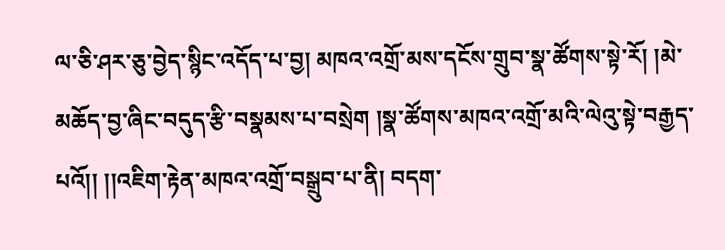ལ་ཅི་ཤར་ཅུ་བྱེད་སྙིང་འདོད་པ་བྱ། མཁའ་འགྲོ་མས་དངོས་གྲུབ་སྣ་ཚོགས་སྟེ་རོ། །མེ་མཆོད་བྱ་ཞིང་བདུད་རྩི་བསྣམས་པ་བསྲེག །སྣ་ཚོགས་མཁའ་འགྲོ་མའི་ལེའུ་སྟེ་བརྒྱད་པའོ།། །།འཇིག་རྟེན་མཁའ་འགྲོ་བསྒྲུབ་པ་ནི། བདག་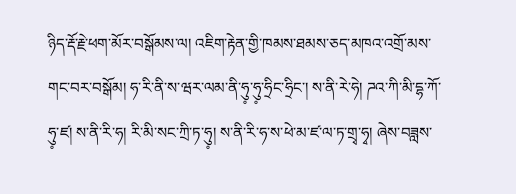ཉིད་རྡོ་རྗེ་ཕག་མོར་བསྒོམས་ལ། འཇིག་རྟེན་གྱི་ཁམས་ཐམས་ཅད་མཁའ་འགྲོ་མས་གང་བར་བསྒོམ། ཧ་རི་ནི་ས་ཝར་ལམ་ནི་ཧུ༷་ཧུ༷་ཧྲིང་ཧྲིང་། ས་ནི་རེ་ཧེ། ཌའ་ཀི་མི་དྷ་ཀོ་ཧུ༷་ཛ། ས་ནི་རི་ཧ། རི་མི་སང་ཀྲི་ཏ་ཧུ༷། ས་ནི་རི་ཧ་ས་ཕེ་མ་ཛ་ལ་ཏ་གྲྭ་ཧྭ། ཞེས་བཟླས་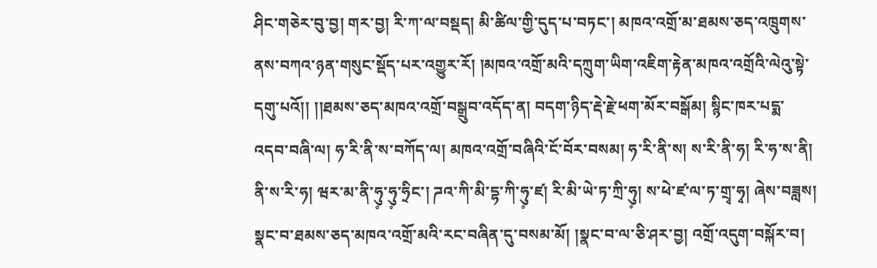ཤིང་གཅེར་བུ་བྱ། གར་བྱ། རི་ཀ་ལ་བསྡད། མི་ཚིལ་གྱི་དུད་པ་བཏང་། མཁའ་འགྲོ་མ་ཐམས་ཅད་འཁྲུགས་ནས་བཀའ་ཉན་གསུང་སྡོད་པར་འགྱུར་རོ། །མཁའ་འགྲོ་མའི་དཀྲུག་ཡིག་འཇིག་རྟེན་མཁའ་འགྲོའི་ལེའུ་སྟེ་དགུ་པའོ།། །།ཐམས་ཅད་མཁའ་འགྲོ་བསྒྲུབ་འདོད་ན། བདག་ཉིད་རྡེ་རྗེ་ཕག་མོར་བསྒོམ། སྙིང་ཁར་པདྨ་འདབ་བཞི་ལ། ཧ་རི་ནི་ས་བཀོད་ལ། མཁའ་འགྲོ་བཞིའི་ངོ་བོར་བསམ། ཧ་རི་ནི་ས། ས་རི་ནི་ཧ། རི་ཧ་ས་ནི། ནི་ས་རི་ཧ། ཝར་མ་ནི་ཧུ༷་ཧུ༷་ཧྲིང་། ཌའ་ཀི་མི་དྷ་ཀི་ཧུ༷་ཛ། རི་མི་ཡེ་ཏ་ཀྲི་ཧུ༷། ས་ཕེ་ཛ་ལ་ཏ་གྲྭ་ཧྭ། ཞེས་བཟླས། སྣང་བ་ཐམས་ཅད་མཁའ་འགྲོ་མའི་རང་བཞིན་དུ་བསམ་མོ། །སྣང་བ་ལ་ཅི་ཤར་བྱ། འགྲོ་འདུག་བསྐོར་བ།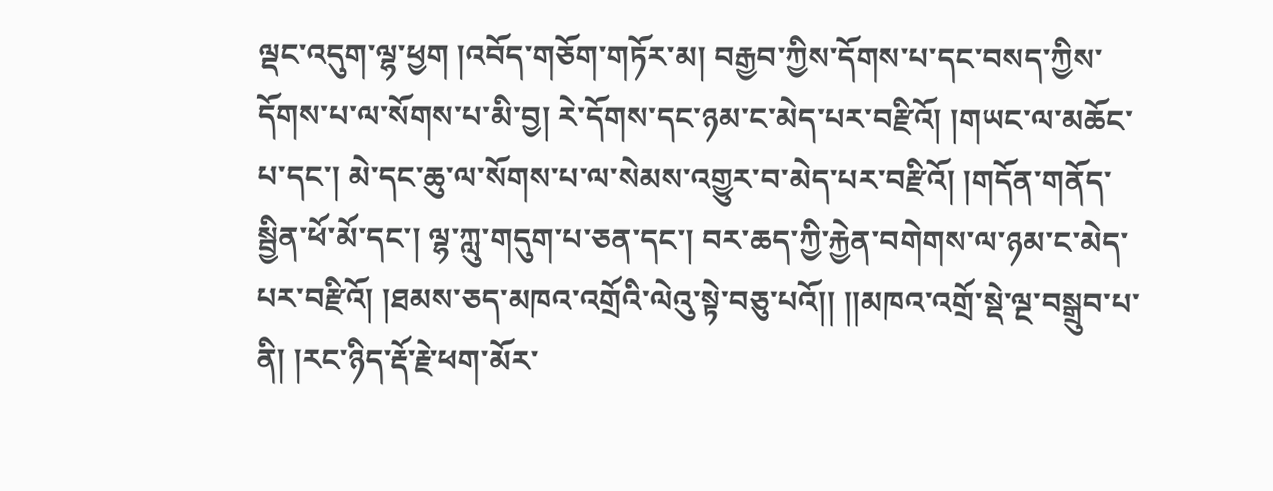ལྡང་འདུག་ལྷ་ཕྱག །འབོད་གཅོག་གཏོར་མ། བརྒྱབ་ཀྱིས་དོགས་པ་དང་བསད་ཀྱིས་དོགས་པ་ལ་སོགས་པ་མི་བྱ། རེ་དོགས་དང་ཉམ་ང་མེད་པར་བརྫིའོ། །གཡང་ལ་མཆོང་པ་དང་། མེ་དང་ཆུ་ལ་སོགས་པ་ལ་སེམས་འགྱུར་བ་མེད་པར་བརྫིའོ། །གདོན་གནོད་སྦྱིན་ཕོ་མོ་དང་། ལྷ་ཀླུ་གདུག་པ་ཅན་དང་། བར་ཆད་ཀྱི་རྐྱེན་བགེགས་ལ་ཉམ་ང་མེད་པར་བརྫིའོ། །ཐམས་ཅད་མཁའ་འགྲོའི་ལེའུ་སྟེ་བཅུ་པའོ།། །།མཁའ་འགྲོ་སྡེ་ལྔ་བསྒྲུབ་པ་ནི། །རང་ཉིད་རྡོ་རྗེ་ཕག་མོར་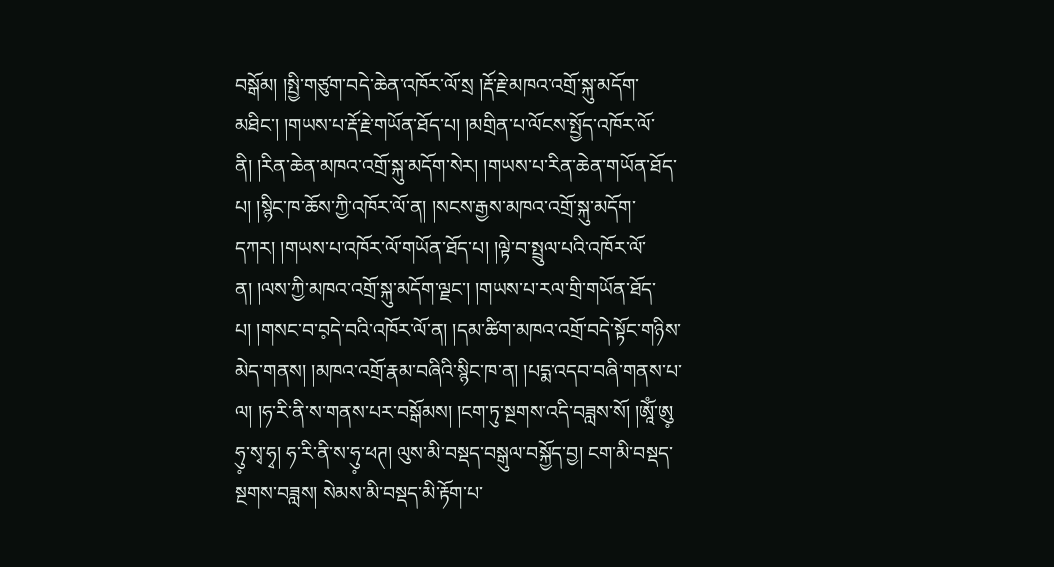བསྒོམ། །སྤྱི་གཙུག་བདེ་ཆེན་འཁོར་ལོ་སྲ །རྡོ་རྗེ་མཁའ་འགྲོ་སྐུ་མདོག་མཐིང་། །གཡས་པ་རྡོ་རྗེ་གཡོན་ཐོད་པ། །མགྲིན་པ་ལོངས་སྤྱོད་འཁོར་ལོ་ནི། །རིན་ཆེན་མཁའ་འགྲོ་སྐུ་མདོག་སེར། །གཡས་པ་རིན་ཆེན་གཡོན་ཐོད་པ། །སྙིང་ཁ་ཆོས་ཀྱི་འཁོར་ལོ་ན། །སངས་རྒྱས་མཁའ་འགྲོ་སྐུ་མདོག་དཀར། །གཡས་པ་འཁོར་ལོ་གཡོན་ཐོད་པ། །ལྟེ་བ་སྤྲུལ་པའི་འཁོར་ལོ་ན། །ལས་ཀྱི་མཁའ་འགྲོ་སྐུ་མདོག་ལྗང་། །གཡས་པ་རལ་གྲི་གཡོན་ཐོད་པ། །གསང་བ་བ༷དེ་བའི་འཁོར་ལོ་ན། །དམ་ཚིག་མཁའ་འགྲོ་བདེ་སྟོང་གཉིས་མེད་གནས། །མཁའ་འགྲོ་རྣམ་བཞིའི་སྙིང་ཁ་ན། །པདྨ་འདབ་བཞི་གནས་པ་ལ། །ཧ་རི་ནི་ས་གནས་པར་བསྒོམས། །ངག་ཏུ་སྔགས་འདི་བཟླས་སོ། །ཨཱོཾ་ཨུ༷ ཧུ༷་སྭ་ཧྭ། ཧ་རི་ནི་ས་ཧུ༷་ཕཊ། ལུས་མི་བསྡད་བསྒུལ་བསྐྱོད་བྱ། ངག་མི་བསྡད་སྔགས་བཟླས། སེམས་མི་བསྡད་མི་རྟོག་པ་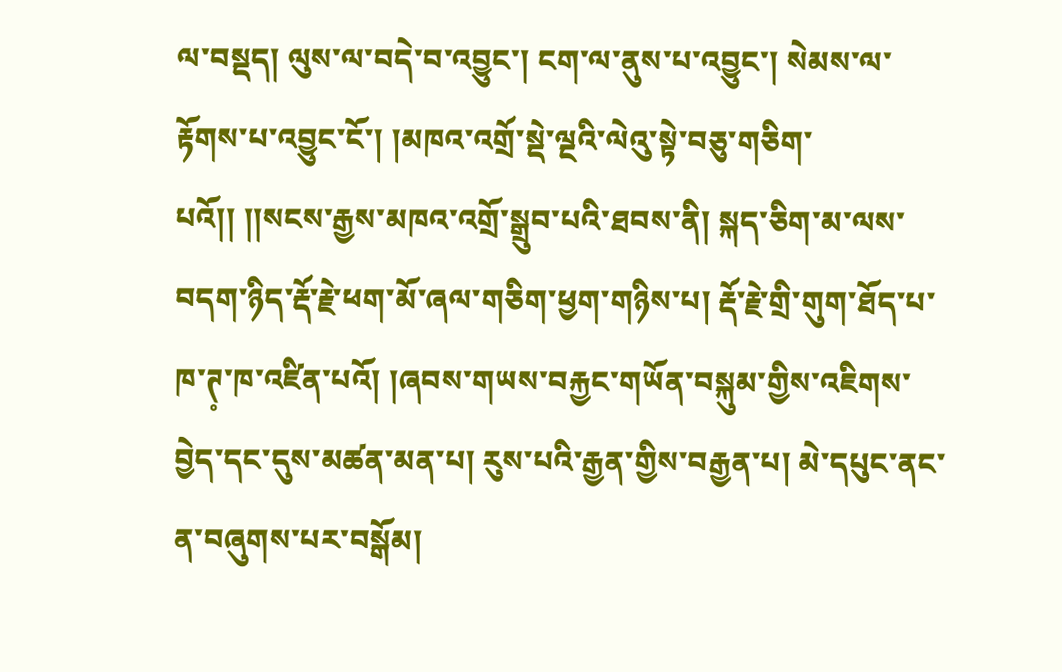ལ་བསྡད། ལུས་ལ་བདེ་བ་འབྱུང་། ངག་ལ་ནུས་པ་འབྱུང་། སེམས་ལ་རྟོགས་པ་འབྱུང་ངོ་། །མཁའ་འགྲོ་སྡེ་ལྔའི་ལེའུ་སྟེ་བཅུ་གཅིག་པའོ།། །།སངས་རྒྱས་མཁའ་འགྲོ་སྒྲུབ་པའི་ཐབས་ནི། སྐད་ཅིག་མ་ལས་བདག་ཉིད་རྡོ་རྗེ་ཕག་མོ་ཞལ་གཅིག་ཕྱག་གཉིས་པ། རྡོ་རྗེ་གྲི་གུག་ཐོད་པ་ཁ་ཊ༷་ཁ་འཛིན་པའོ། །ཞབས་གཡས་བརྐྱང་གཡོན་བསྐུམ་གྱིས་འཇིགས་བྱེད་དང་དུས་མཚན་མན་པ། རུས་པའི་རྒྱན་གྱིས་བརྒྱན་པ། མེ་དཔུང་ནང་ན་བཞུགས་པར་བསྒོམ།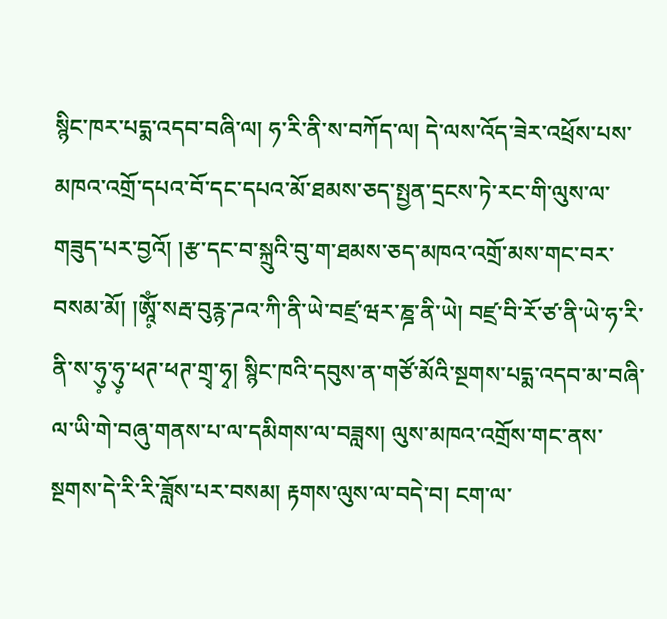སྙིང་ཁར་པདྨ་འདབ་བཞི་ལ། ཧ་རི་ནི་ས་བཀོད་ལ། དེ་ལས་འོད་ཟེར་འཕྲོས་པས་མཁའ་འགྲོ་དཔའ་བོ་དང་དཔའ་མོ་ཐམས་ཅད་སྤྱན་དྲངས་ཏེ་རང་གི་ལུས་ལ་གཟུད་པར་བྱའོ། །རྩ་དང་བ་སྐྲུའི་བུ་ག་ཐམས་ཅད་མཁའ་འགྲོ་མས་གང་བར་བསམ་མོ། །ཨཱོཾ༷་སརྦ་བུརྙ་ཌའ་ཀི་ནི་ཡེ་བཛྲ་ཝར་ཎྜ་ནི་ཡེ། བཛྲ་བི་རོ་ཙ་ནི་ཡེ་ཧ་རི་ནི་ས་ཧུ༷་ཧུ༷་ཕཊ་ཕཊ་གྲྭ་ཧྭ། སྙིང་ཁའི་དབུས་ན་གཙོ་མོའི་སྔགས་པདྨ་འདབ་མ་བཞི་ལ་ཡི་གེ་བཞུ་གནས་པ་ལ་དམིགས་ལ་བཟླས། ལུས་མཁའ་འགྲོས་གང་ནས་སྔགས་དེ་རི་རི་ཟློས་པར་བསམ། རྟགས་ལུས་ལ་བདེ་བ། ངག་ལ་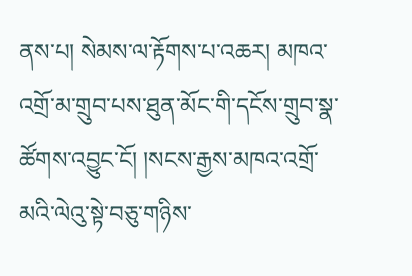ནས་པ། སེམས་ལ་རྟོགས་པ་འཆར། མཁའ་འགྲོ་མ་གྲུབ་པས་ཐུན་མོང་གི་དངོས་གྲུབ་སྣ་ཚོགས་འབྱུང་ངོ། །སངས་རྒྱས་མཁའ་འགྲོ་མའི་ལེའུ་སྟེ་བཅུ་གཉིས་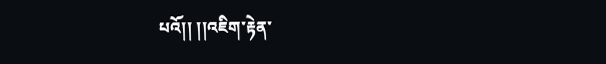པའོ།། །།འཇིག་རྟེན་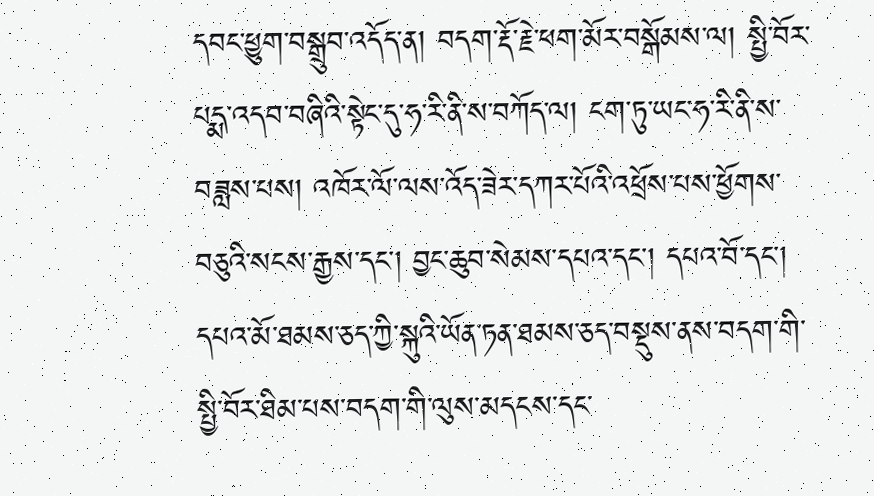དབང་ཕྱུག་བསྒྲུབ་འདོད་ན། བདག་རྡོ་རྗེ་ཕག་མོར་བསྒོམས་ལ། སྤྱི་བོར་པདྨ་འདབ་བཞིའི་སྟེང་དུ་ཧ་རི་ནི་ས་བཀོད་ལ། ངག་ཏུ་ཡང་ཧ་རི་ནི་ས་བཟླས་པས། འཁོར་ལོ་ལས་འོད་ཟེར་དཀར་པོའི་འཕྲོས་པས་ཕྱོགས་བཅུའི་སངས་རྒྱས་དང་། བྱང་ཆུབ་སེམས་དཔའ་དང་། དཔའ་བོ་དང་། དཔའ་མོ་ཐམས་ཅད་ཀྱི་སྐུའི་ཡོན་ཏན་ཐམས་ཅད་བསྡུས་ནས་བདག་གི་སྤྱི་བོར་ཐིམ་པས་བདག་གི་ལུས་མདངས་དང་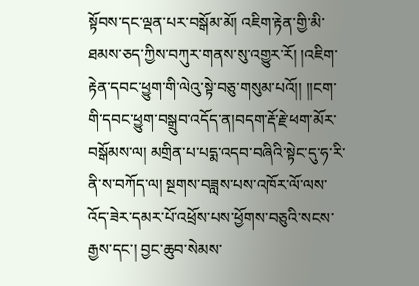སྟོབས་དང་ལྡན་པར་བསྒོམ་མོ། འཇིག་རྟེན་གྱི་མི་ཐམས་ཅད་ཀྱིས་བཀུར་གནས་སུ་འགྱུར་རོ། །འཇིག་རྟེན་དབང་ཕྱུག་གི་ལེའུ་སྟེ་བཅུ་གསུམ་པའོ།། །།ངག་གི་དབང་ཕྱུག་བསྒྲུབ་འདོད་ན།བདག་རྡོ་རྗེ་ཕག་མོར་བསྒོམས་ལ། མགྲིན་པ་པདྨ་འདབ་བཞིའི་སྟེང་དུ་ཧ་རི་ནི་ས་བཀོད་ལ། སྔགས་བཟླས་པས་འཁོར་ལོ་ལས་འོད་ཟེར་དམར་པོ་འཕྲོས་པས་ཕྱོགས་བཅུའི་སངས་རྒྱས་དང་། བྱང་ཆུབ་སེམས་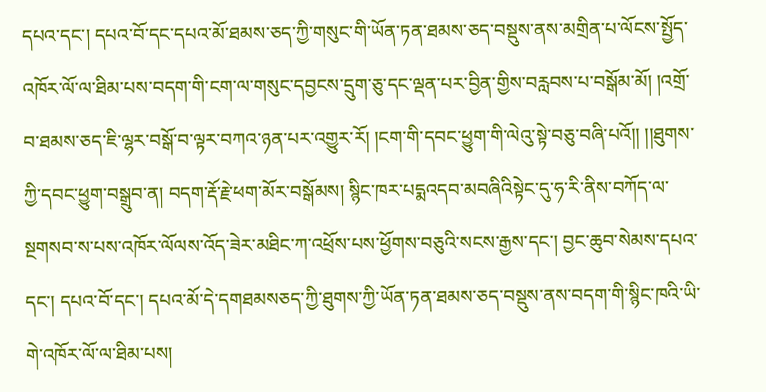དཔའ་དང་། དཔའ་བོ་དང་དཔའ་མོ་ཐམས་ཅད་ཀྱི་གསུང་གི་ཡོན་ཏན་ཐམས་ཅད་བསྡུས་ནས་མགྲིན་པ་ལོངས་སྤྱོད་འཁོར་ལོ་ལ་ཐིམ་པས་བདག་གི་ངག་ལ་གསུང་དབྱངས་དྲུག་ཅུ་དང་ལྡན་པར་བྱིན་གྱིས་བརླབས་པ་བསྒོམ་མོ། །འགྲོ་བ་ཐམས་ཅད་ཇི་ལྷར་བསྒོ་བ་ལྟར་བཀའ་ཉན་པར་འགྱུར་རོ། །ངག་གི་དབང་ཕྱུག་གི་ལེའུ་སྟེ་བཅུ་བཞི་པའོ།། །།ཐུགས་ཀྱི་དབང་ཕྱུག་བསྒྲུབ་ན། བདག་རྡོ་རྗེ་ཕག་མོར་བསྒོམས། སྙིང་ཁར་པདྨའདབ་མབཞིའིསྟེང་དུ་ཧ་རི་ནིས་བཀོད་ལ་སྔགསབ་ས་པས་འཁོར་ལོལས་འོད་ཟེར་མཐིང་ཀ་འཕྲོས་པས་ཕྱོགས་བཅུའི་སངས་རྒྱས་དང་། བྱང་ཆུབ་སེམས་དཔའ་དང་། དཔའ་བོ་དང་། དཔའ་མོ་དེ་དགཐམསཅད་ཀྱི་ཐུགས་ཀྱི་ཡོན་ཏན་ཐམས་ཅད་བསྡུས་ནས་བདག་གི་སྙིང་ཁའི་ཡི་གེ་འཁོར་ལོ་ལ་ཐིམ་པས།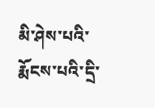མི་ཤེས་པའི་རྨོངས་པའི་དྲི་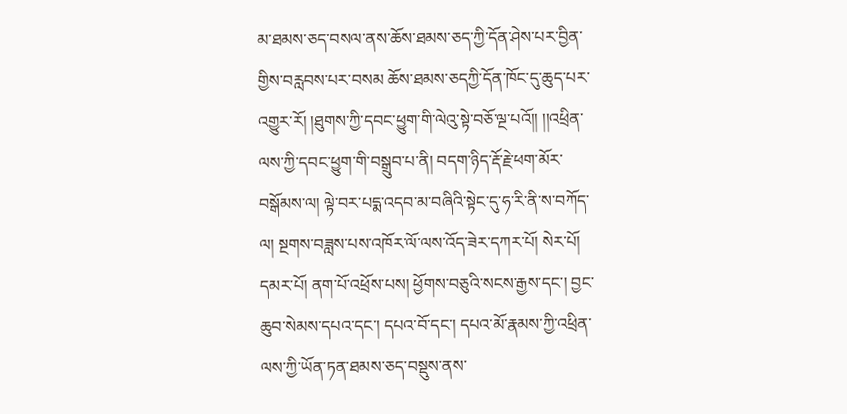མ་ཐམས་ཅད་བསལ་ནས་ཆོས་ཐམས་ཅད་ཀྱི་དོན་ཤེས་པར་བྱིན་གྱིས་བརླབས་པར་བསམ ཆོས་ཐམས་ཅདཀྱི་དོན་ཁོང་དུ་ཆུད་པར་འགྱུར་རོ། །ཐུགས་ཀྱི་དབང་ཕྱུག་གི་ལེའུ་སྟེ་བཅོ་ལྔ་པའོ།། །།འཕྲིན་ལས་ཀྱི་དབང་ཕྱུག་གི་བསྒྲུབ་པ་ནི། བདག་ཉིད་རྡོ་རྗེ་ཕག་མོར་བསྒོམས་ལ། ལྟེ་བར་པདྨ་འདབ་མ་བཞིའི་སྟེང་དུ་ཧ་རི་ནི་ས་བཀོད་ལ། སྔགས་བཟླས་པས་འཁོར་ལོ་ལས་འོད་ཟེར་དཀར་པོ། སེར་པོ། དམར་པོ། ནག་པོ་འཕྲོས་པས། ཕྱོགས་བཅུའི་སངས་རྒྱས་དང་། བྱང་ཆུབ་སེམས་དཔའ་དང་། དཔའ་བོ་དང་། དཔའ་མོ་རྣམས་ཀྱི་འཕྲིན་ལས་ཀྱི་ཡོན་ཏན་ཐམས་ཅད་བསྡུས་ནས་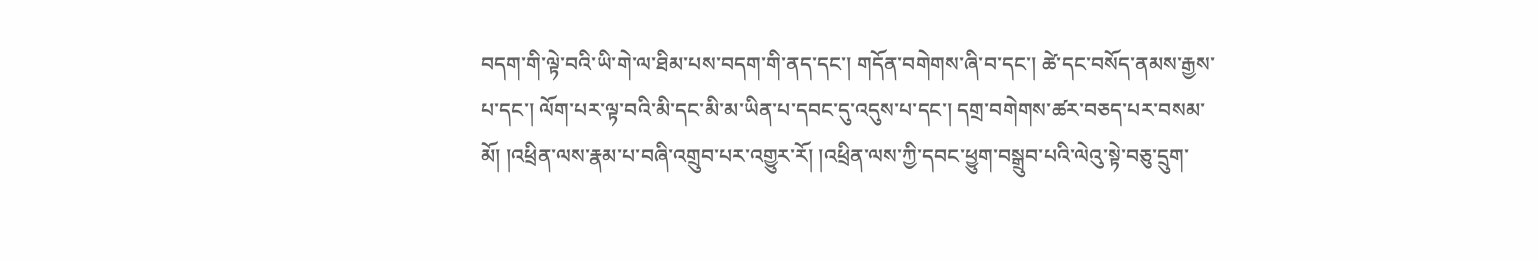བདག་གི་ལྟེ་བའི་ཡི་གེ་ལ་ཐིམ་པས་བདག་གི་ནད་དང་། གདོན་བགེགས་ཞི་བ་དང་། ཚེ་དང་བསོད་ནམས་རྒྱས་པ་དང་། ལོག་པར་ལྟ་བའི་མི་དང་མི་མ་ཡིན་པ་དབང་དུ་འདུས་པ་དང་། དགྲ་བགེགས་ཚར་བཅད་པར་བསམ་མོ། །འཕྲིན་ལས་རྣམ་པ་བཞི་འགྲུབ་པར་འགྱུར་རོ། །འཕྲིན་ལས་ཀྱི་དབང་ཕྱུག་བསྒྲུབ་པའི་ལེའུ་སྟེ་བཅུ་དྲུག་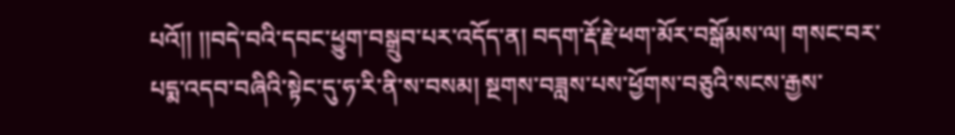པའོ།། །།བདེ་བའི་དབང་ཕྱུག་བསྒྲུབ་པར་འདོད་ན། བདག་རྡོ་རྗེ་ཕག་མོར་བསྒོམས་ལ། གསང་བར་པདྨ་འདབ་བཞིའི་སྟེང་དུ་ཧ་རི་ནི་ས་བསམ། སྔགས་བཟླས་པས་ཕྱོགས་བཅུའི་སངས་རྒྱས་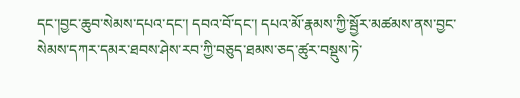དང་།བྱང་ཆུབ་སེམས་དཔའ་དང་། དབའ་བོ་དང་། དཔའ་མོ་རྣམས་ཀྱི་སྦྱོར་མཚམས་ནས་བྱང་སེམས་དཀར་དམར་ཐབས་ཤེས་རབ་ཀྱི་བཅུད་ཐམས་ཅད་ཚུར་བསྡུས་ཏེ་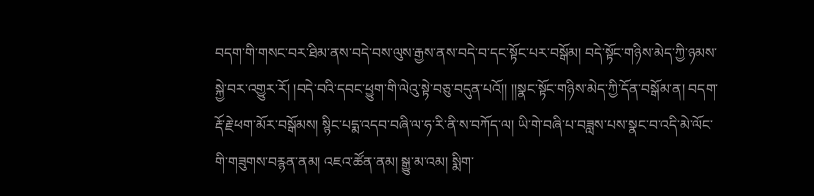བདག་གི་གསང་བར་ཐིམ་ནས་བདེ་བས་ལུས་རྒྱས་ནས་བདེ་བ་དང་སྟོང་པར་བསྒོམ། བདེ་སྟོང་གཉིས་མེད་ཀྱི་ཉམས་སྐྱེ་བར་འགྱུར་རོ། །བདེ་བའི་དབང་ཕྱུག་གི་ལེའུ་སྟེ་བཅུ་བདུན་པའོ།། །།སྣང་སྟོང་གཉིས་མེད་ཀྱི་དོན་བསྒོམ་ན། བདག་རྡོ་རྗེ་ཕག་མོར་བསྒོམས། སྙིང་པདྨ་འདབ་བཞི་ལ་ཧ་རི་ནི་ས་བཀོད་ལ། ཡི་གེ་བཞི་པ་བཟླས་པས་སྣང་བ་འདི་མེ་ལོང་གི་གཟུགས་བརྙན་ནམ། འཇའ་ཚོན་ནམ། སྒྱུ་མ་འམ། སྨིག་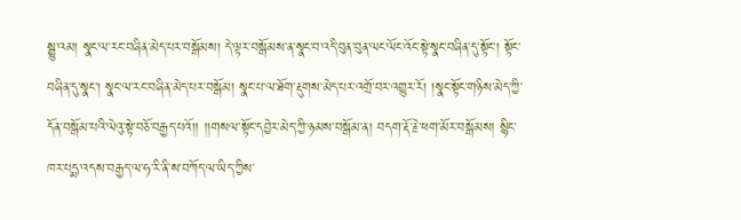སྒྱུ་འམ། སྣང་ལ་རང་བཞིན་མེད་པར་བསྒོམས། དེ་ལྟར་བསྒོམས་ན་སྣང་བ་འདི་བུན་བུན་ལང་ལོང་འོང་སྟེ་སྣང་བཞིན་དུ་སྟོང་། སྟོང་བཞིན་དུ་སྣང་། སྣང་ལ་རང་བཞིན་མེད་པར་བསྒོམ། སྣང་པ་ལ་ཐོག་རྡུགས་མེད་པར་འགྲོ་བར་འགྱུར་རོ། །སྣང་སྟོང་གཉིས་མེད་ཀྱི་དོན་བསྒོམ་པའི་ལེའུ་སྟེ་བཅོ་བརྒྱད་པའོ།། །།གསལ་སྟོང་དབྱེར་མེད་ཀྱི་ཉམས་བསྒོམ་ན། བདག་རྡོ་རྗེ་ཕག་མོར་བསྒོམས། སྙིང་ཁར་པདྨ་འདས་བརྒྱད་ལ་ཧ་རི་ནི་ས་བཀོད་ལ་ཡིད་ཀྱིས་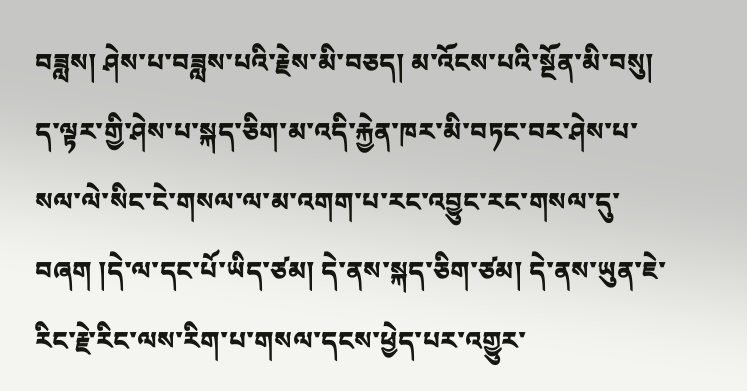བཟླས། ཤེས་པ་བཟླས་པའི་རྗེས་མི་བཅད། མ་འོངས་པའི་སྔོན་མི་བསུ། ད་ལྟར་གྱི་ཤེས་པ་སྐད་ཅིག་མ་འདི་རྐྱེན་ཁར་མི་བཏང་བར་ཤེས་པ་སལ་ལེ་སིང་ངེ་གསལ་ལ་མ་འགག་པ་རང་འབྱུང་རང་གསལ་དུ་བཞག །དེ་ལ་དང་པོ་ཡིད་ཙམ། དེ་ནས་སྐད་ཅིག་ཙམ། དེ་ནས་ཡུན་ཇེ་རིང་རྗེ་རིང་ལས་རིག་པ་གསལ་དངས་ཕྱེད་པར་འགྱུར་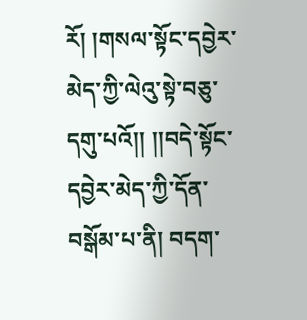རོ། །གསལ་སྟོང་དབྱེར་མེད་ཀྱི་ལེའུ་སྟེ་བཅུ་དགུ་པའོ།། །།བདེ་སྟོང་དབྱེར་མེད་ཀྱི་དོན་བསྒོམ་པ་ནི། བདག་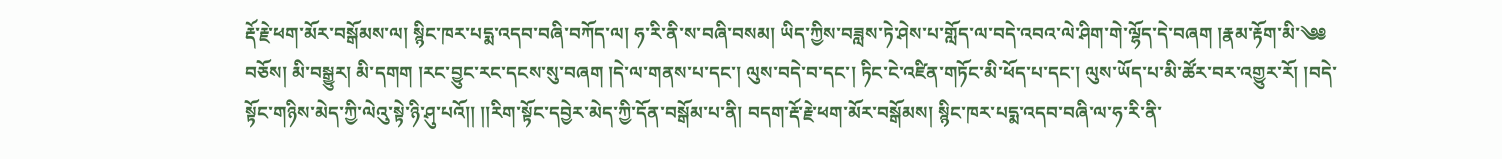རྡོ་རྗེ་ཕག་མོར་བསྒོམས་ལ། སྙིང་ཁར་པདྨ་འདབ་བཞི་བཀོད་ལ། ཧ་རི་ནི་ས་བཞི་བསམ། ཡིད་ཀྱིས་བཟླས་ཏེ་ཤེས་པ་གློད་ལ་བདེ་འབའ་ལེ་ཤིག་གེ་ལྷོད་དེ་བཞག །རྣམ་རྟོག་མི་༄༅ བཅོས། མི་བསྒྱུར། མི་དགག །རང་བྱུང་རང་དངས་སུ་བཞག །དེ་ལ་གནས་པ་དང་། ལུས་བདེ་བ་དང་། ཏིང་ངེ་འཛིན་གཏོང་མི་ཕོད་པ་དང་། ལུས་ཡོད་པ་མི་ཚོར་བར་འགྱུར་རོ། །བདེ་སྟོང་གཉིས་མེད་ཀྱི་ལེའུ་སྟེ་ཉི་ཤུ་པའོ།། །།རིག་སྟོང་དབྱེར་མེད་ཀྱི་དོན་བསྒོམ་པ་ནི། བདག་རྡོ་རྗེ་ཕག་མོར་བསྒོམས། སྙིང་ཁར་པདྨ་འདབ་བཞི་ལ་ཧ་རི་ནི་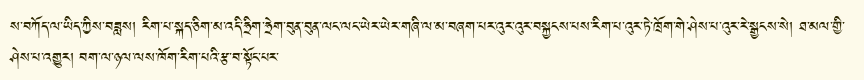ས་བཀོད་ལ་ཡིད་ཀྱིས་བཟླས། རིག་པ་སྐད་ཅིག་མ་འདི་ཧྲིག་ཧྲེག་བུན་བུན་ལང་ལང་ཡེར་ཡེར་གཞི་ལ་མ་བཞག་པར་འུར་འུར་བསྐྱངས་པས་རིག་པ་འུར་ཏེ་ཁྲོག་གེ་ཤེས་པ་འུར་རེ་སྒྱངས་སེ། ཐ་མལ་གྱི་ཤེས་པ་འགྱུར། བག་ལ་ཉལ་ལས་ཁོག་རིག་པའི་རྩ་བ་སྟོང་པར་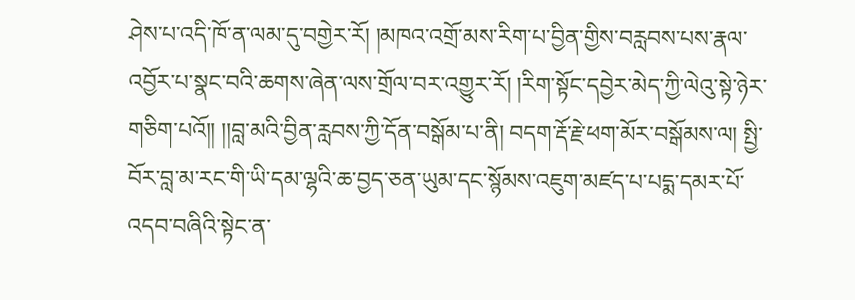ཤེས་པ་འདི་ཁོ་ན་ལམ་དུ་བགྱེར་རོ། །མཁའ་འགྲོ་མས་རིག་པ་བྱིན་གྱིས་བརླབས་པས་རྣལ་འབྱོར་པ་སྣང་བའི་ཆགས་ཞེན་ལས་གྲོལ་བར་འགྱུར་རོ། །རིག་སྟོང་དབྱེར་མེད་ཀྱི་ལེའུ་སྟེ་ཉེར་གཅིག་པའོ།། །།བླ་མའི་བྱིན་རླབས་ཀྱི་དོན་བསྒོམ་པ་ནི། བདག་རྡོ་རྗེ་ཕག་མོར་བསྒོམས་ལ། སྤྱི་བོར་བླ་མ་རང་གི་ཡི་དམ་ལྷའི་ཆ་བྱད་ཅན་ཡུམ་དང་སྙོམས་འཇུག་མཛད་པ་པདྨ་དམར་པོ་འདབ་བཞིའི་སྟེང་ན་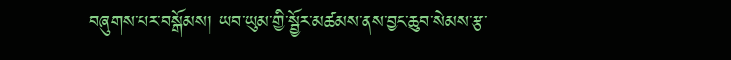བཞུགས་པར་བསྒོམས། ཡབ་ཡུམ་གྱི་སྦྱོར་མཚམས་ནས་བྱང་ཆུབ་སེམས་རྩ་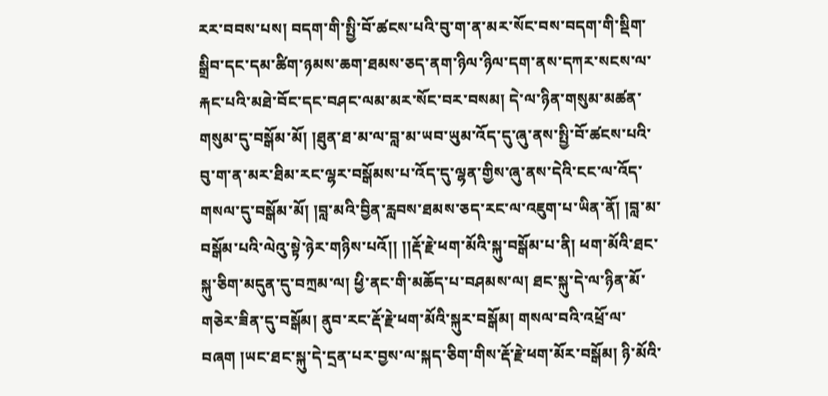རར་བབས་པས། བདག་གི་སྤྱི་བོ་ཚངས་པའི་བུ་ག་ན་མར་སོང་བས་བདག་གི་སྡིག་སྒྲིབ་དང་དམ་ཚིག་ཉམས་ཆག་ཐམས་ཅད་ནག་ཉིལ་ཉིལ་དག་ནས་དཀར་སངས་ལ་རྐང་པའི་མཐེ་བོང་དང་བཤང་ལམ་མར་སོང་བར་བསམ། དེ་ལ་ཉིན་གསུམ་མཚན་གསུམ་དུ་བསྒོམ་མོ། །ཐུན་ཐ་མ་ལ་བླ་མ་ཡབ་ཡུམ་འོད་དུ་ཞུ་ནས་སྤྱི་བོ་ཚངས་པའི་བུ་ག་ན་མར་ཐིམ་རང་ལྷར་བསྒོམས་པ་འོད་དུ་ལྷན་གྱིས་ཞུ་ནས་དེའི་ངང་ལ་འོད་གསལ་དུ་བསྒོམ་མོ། །བླ་མའི་བྱིན་རླབས་ཐམས་ཅད་རང་ལ་འཇུག་པ་ཡིན་ནོ། །བླ་མ་བསྒོམ་པའི་ལེའུ་སྟེ་ཉེར་གཉིས་པའོ།། །།རྡོ་རྗེ་ཕག་མོའི་སྐུ་བསྒོམ་པ་ནི། ཕག་མོའི་ཐང་སྐུ་ཅིག་མདུན་དུ་བཀྲམ་ལ། ཕྱི་ནང་གི་མཆོད་པ་བཤམས་ལ། ཐང་སྐུ་དེ་ལ་ཉིན་མོ་གཅེར་ཟིན་དུ་བསྒོམ། ནུབ་རང་རྡོ་རྗེ་ཕག་མོའི་སྐུར་བསྒོམ། གསལ་བའི་འཕྲོ་ལ་བཞག །ཡང་ཐང་སྐུ་དེ་དྲན་པར་བྱས་ལ་སྐད་ཅིག་གིས་རྡོ་རྗེ་ཕག་མོར་བསྒོམ། ཉི་མོའི་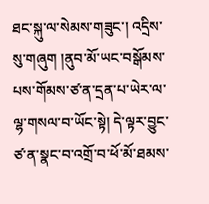ཐང་སྐུ་ལ་སེམས་གཟུང་། འདྲིས་སུ་གཞུག །ནུབ་མོ་ཡང་བསྒོམས་པས་གོམས་ཙ་ན་དྲན་པ་ཡེར་ལ་ལྷ་གསལ་བ་ཡོང་སྟེ། དེ་ལྟར་བྱུང་ཙ་ན་སྣང་བ་འགྲོ་བ་ཕོ་མོ་ཐམས་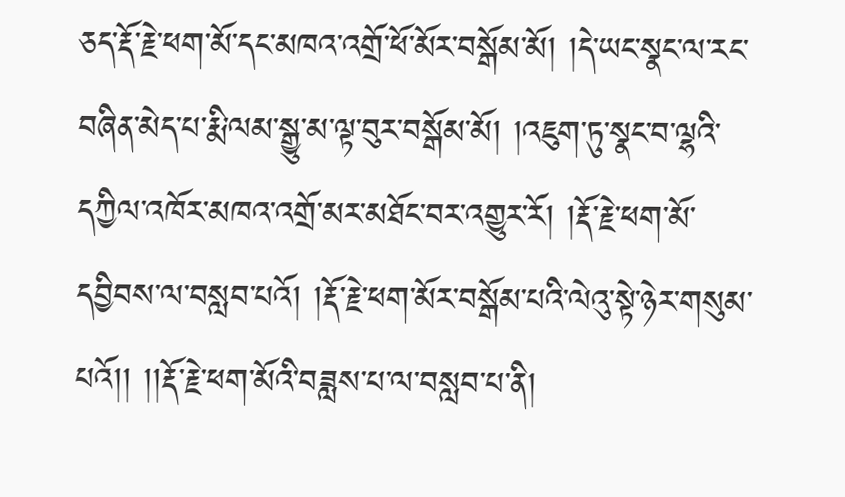ཅད་རྡོ་རྗེ་ཕག་མོ་དང་མཁའ་འགྲོ་ཕོ་མོར་བསྒོམ་མོ། །དེ་ཡང་སྣང་ལ་རང་བཞིན་མེད་པ་རྨི་ལམ་སྒྱུ་མ་ལྟ་བུར་བསྒོམ་མོ། །འཇུག་ཏུ་སྣང་བ་ལྷའི་དཀྱིལ་འཁོར་མཁའ་འགྲོ་མར་མཐོང་བར་འགྱུར་རོ། །རྡོ་རྗེ་ཕག་མོ་དབྱིབས་ལ་བསླབ་པའོ། །རྡོ་རྗེ་ཕག་མོར་བསྒོམ་པའི་ལེའུ་སྟེ་ཉེར་གསུམ་པའོ།། །།རྡོ་རྗེ་ཕག་མོའི་བཟླས་པ་ལ་བསླབ་པ་ནི།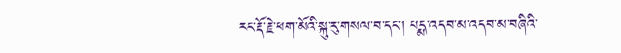རང་རྡོ་རྗེ་ཕག་མོའི་སྐུ་རུ་གསལ་བ་དང་། པདྨ་འདབ་མ་འདབ་མ་བཞིའི་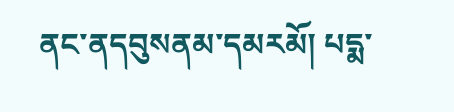ནང་ནདབུསནམ་དམརམོ། པདྨ་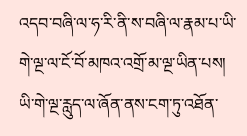འདབ་བཞི་ལ་ཧ་རི་ནི་ས་བཞི་ལ་རྣམ་པ་ཡི་གེ་ལྔ་ལ་ངོ་བོ་མཁའ་འགྲོ་མ་ལྔ་ཡིན་པས། ཡི་གེ་ལྔ་རླུད་ལ་ཞོན་ནས་ངག་ཏུ་འཐོན་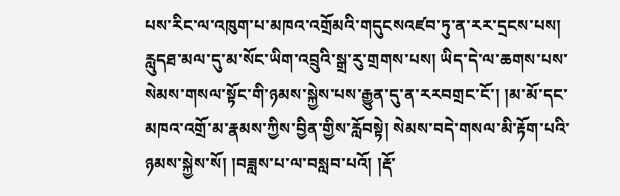པས་རིང་ལ་འཁུག་པ་མཁའ་འགྲོམའི་གདུངསའཛབ་ཏུ་ན་རར་དྲངས་པས། རླུདཐ་མལ་དུ་མ་སོང་ཡིག་འབྲུའི་སྒྲ་རུ་གྲགས་པས། ཡིད་དེ་ལ་ཆགས་པས་སེམས་གསལ་སྟོང་གི་ཉམས་སྐྱེས་པས་རྒྱུན་དུ་ན་རརབགྲང་ངོ་། །མ་མོ་དང་མཁའ་འགྲོ་མ་རྣམས་ཀྱིས་བྱིན་གྱིས་རློབསྟེ། སེམས་བདེ་གསལ་མི་རྟོག་པའི་ཉམས་སྐྱེས་སོ། །བཟླས་པ་ལ་བསླབ་པའོ། །རྡོ་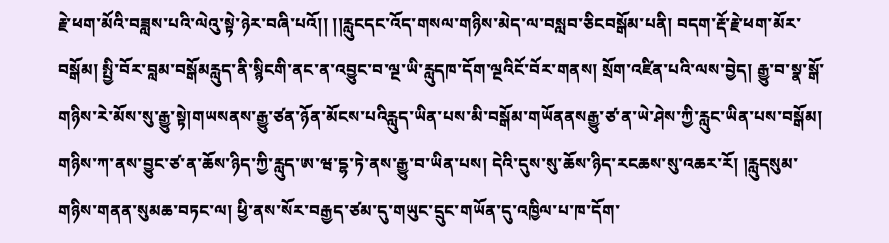རྗེ་ཕག་མོའི་བཟླས་པའི་ལེའུ་སྟེ་ཉེར་བཞི་པའོ།། །།རླུངདང་འོད་གསལ་གཉིས་མེད་ལ་བསླབ་ཅིངབསྒོམ་པནི། བདག་རྡོ་རྗེ་ཕག་མོར་བསྒོམ། སྤྱི་བོར་བླམ་བསྒོམརླུད་ནི་སྙིངགི་ནང་ན་འབྱུང་བ་ལྔ་ཡི་རླུདཁ་དོག་ལྔའིངོ་བོར་གནས། སྲོག་འཛིན་པའི་ལས་བྱེད། རྒྱུ་བ་སྣ་སྒོ་གཉིས་རེ་མོས་སུ་རྒྱུ་སྟེ།གཡསནས་རྒྱུ་ཙན་ཉོན་མོངས་པའིརླུད་ཡིན་པས་མི་བསྒོམ་གཡོནནསརྒྱུ་ཙ་ན་ཡེ་ཤེས་ཀྱི་རླུང་ཡིན་པས་བསྒོམ། གཉིས་ཀ་ནས་བྱུང་ཙ་ན་ཆོས་ཉིད་ཀྱི་རླུད་ཨ་ཝ་དྷ་ཏེ་ནས་རྒྱུ་བ་ཡིན་པས། དེའི་དུས་སུ་ཆོས་ཉིད་རངཆས་སུ་འཆར་རོ། །རླུདསུམ་གཉིས་གནན་སུམཆ་བཏང་ལ། ཕྱི་ནས་སོར་བརྒྱད་ཙམ་དུ་གཡུང་དྲུང་གཡོན་དུ་འཁྱིལ་པ་ཁ་དོག་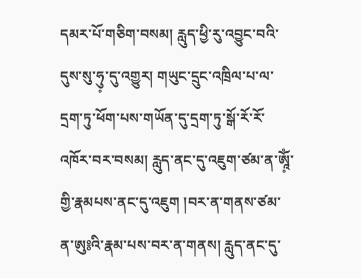དམར་པོ་གཅིག་བསམ། རླུད་ཕྱི་རུ་འབྱུང་བའི་དུས་སུ་ཧུ༷་དུ་འགྱུར། གཡུང་དྲུང་འཁྲིལ་པ་ལ་དྲག་ཏུ་ཕོག་པས་གཡོན་དུ་དྲག་ཏུ་སྒོ་རོ་རོ་འཁོར་བར་བསམ། རླུད་ནང་དུ་འཇུག་ཙམ་ན་ཨཱོཾ༷་གྱི་རྣམཔས་ནང་དུ་འཇུག །བར་ན་གནས་ཙམ་ན་ཨུ༔འི་རྣམ་པས་བར་ན་གནས། རླུད་ནང་དུ་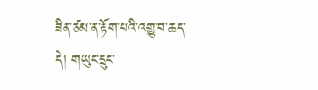ཟིན་ཙམ་ན་རྟོག་པའི་འགྱུ་བ་ཆད་དེ། གཡུང་དྲུང་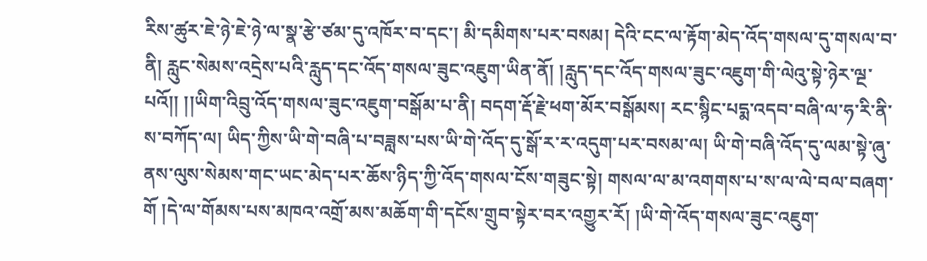རིས་ཚུར་ཇེ་ཉེ་ཇེ་ཉེ་ལ་སྣ་རྩེ་ཙམ་དུ་འཁོར་བ་དང་། མི་དམིགས་པར་བསམ། དེའི་ངང་ལ་རྟོག་མེད་འོད་གསལ་དུ་གསལ་བ་ནི། རླུང་སེམས་འདྲེས་པའི་རླུད་དང་འོད་གསལ་ཟུང་འཇུག་ཡིན་ནོ། །རླུད་དང་འོད་གསལ་ཟུང་འཇུག་གི་ལེའུ་སྟེ་ཉེར་ལྔ་པའོ།། །།ཡིག་འིབྲུ་འོད་གསལ་ཟུང་འཇུག་བསྒོམ་པ་ནི། བདག་རྡོ་རྗེ་ཕག་མོར་བསྒོམས། རང་སྙིང་པདྨ་འདབ་བཞི་ལ་ཧ་རི་ནི་ས་བཀོད་ལ། ཡིད་ཀྱིས་ཡི་གེ་བཞི་པ་བཟླས་པས་ཡི་གེ་འོད་དུ་སྒོ་ར་ར་འདུག་པར་བསམ་ལ། ཡི་གེ་བཞི་འོད་དུ་ལམ་སྟེ་ཞུ་ནས་ལུས་སེམས་གང་ཡང་མེད་པར་ཆོས་ཉིད་ཀྱི་འོད་གསལ་ངོས་གཟུང་སྟེ། གསལ་ལ་མ་འགགས་པ་ས་ལ་ལེ་བལ་བཞག་གོ །དེ་ལ་གོམས་པས་མཁའ་འགྲོ་མས་མཆོག་གི་དངོས་གྲུབ་སྟེར་བར་འགྱུར་རོ། །ཡི་གེ་འོད་གསལ་ཟུང་འཇུག་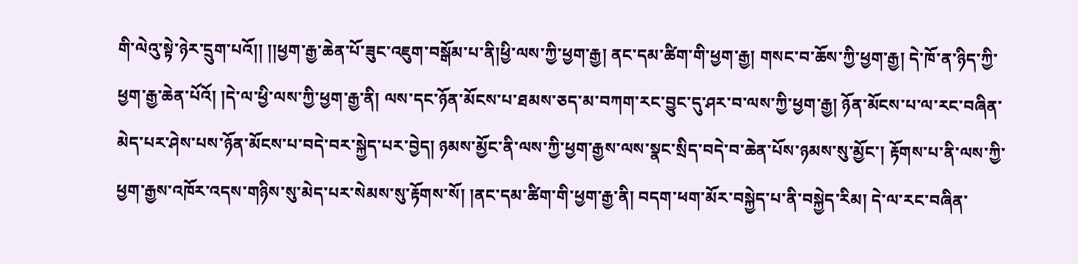གི་ལེའུ་སྟེ་ཉེར་དྲུག་པའོ།། །།ཕྱག་རྒྱ་ཆེན་པོ་ཟུང་འཇུག་བསྒོམ་པ་ནི།ཕྱི་ལས་ཀྱི་ཕྱག་རྒྱ། ནང་དམ་ཚིག་གི་ཕྱག་རྒྱ། གསང་བ་ཆོས་ཀྱི་ཕྱག་རྒྱ། དེ་ཁོ་ན་ཉིད་ཀྱི་ཕྱག་རྒྱ་ཆེན་པོའོ། །དེ་ལ་ཕྱི་ལས་ཀྱི་ཕྱག་རྒྱ་ནི། ལས་དང་ཉོན་མོངས་པ་ཐམས་ཅད་མ་བཀག་རང་བྱུང་དུ་ཤར་བ་ལས་ཀྱི་ཕྱག་རྒྱ། ཉོན་མོངས་པ་ལ་རང་བཞིན་མེད་པར་ཤེས་པས་ཉོན་མོངས་པ་བདེ་བར་སྐྱེད་པར་བྱེད། ཉམས་མྱོང་ནི་ལས་ཀྱི་ཕྱག་རྒྱས་ལས་སྣང་སྲིད་བདེ་བ་ཆེན་པོས་ཉམས་སུ་མྱོང་། རྟོགས་པ་ནི་ལས་ཀྱི་ཕྱག་རྒྱས་འཁོར་འདས་གཉིས་སུ་མེད་པར་སེམས་སུ་རྟོགས་སོ། །ནང་དམ་ཚིག་གི་ཕྱག་རྒྱ་ནི། བདག་ཕག་མོར་བསྐྱེད་པ་ནི་བསྐྱེད་རིམ། དེ་ལ་རང་བཞིན་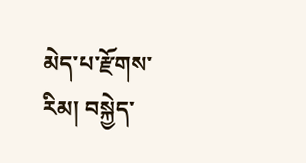མེད་པ་རྫོགས་རིམ། བསྐྱེད་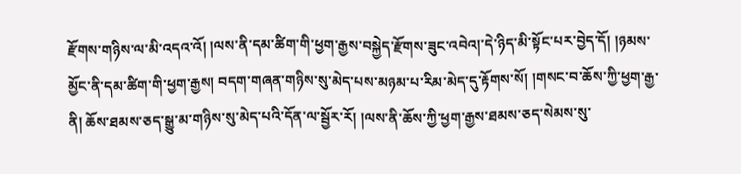རྫོགས་གཉིས་ལ་མི་འདའ་འོ། །ལས་ནི་དམ་ཚིག་གི་ཕྱག་རྒྱས་བསྐྱེད་རྫོགས་ཟུང་འབེའ།་དེ་ཉིད་མི་སྟོང་པར་བྱེད་དོ། །ཉམས་མྱོང་ནི་དམ་ཚིག་གི་ཕྱག་རྒྱས། བདག་གཞན་གཉིས་སུ་མེད་པས་མཉམ་པ་རིམ་མེད་དུ་རྟོགས་སོ། །གསང་བ་ཆོས་ཀྱི་ཕྱག་རྒྱ་ནི། ཆོས་ཐམས་ཅད་སྒྱུ་མ་གཉིས་སུ་མེད་པའི་དོན་ལ་སྦྱོར་རོ། །ལས་ནི་ཆོས་ཀྱི་ཕྱག་རྒྱས་ཐམས་ཅད་སེམས་སུ་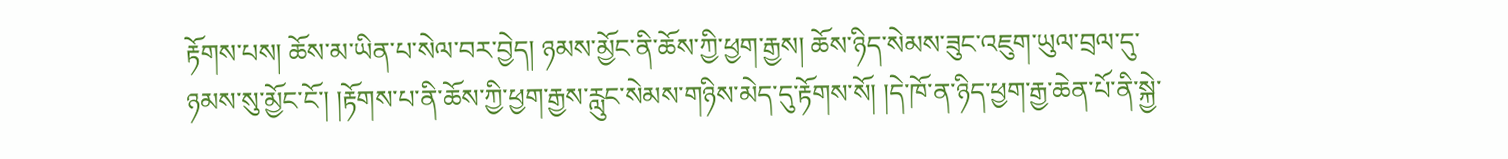རྟོགས་པས། ཆོས་མ་ཡིན་པ་སེལ་བར་བྱེད། ཉམས་མྱོང་ནི་ཆོས་ཀྱི་ཕྱག་རྒྱས། ཆོས་ཉིད་སེམས་ཟུང་འཇུག་ཡུལ་བྲལ་དུ་ཉམས་སུ་མྱོང་ངོ་། །རྟོགས་པ་ནི་ཆོས་ཀྱི་ཕྱག་རྒྱས་རླུང་སེམས་གཉིས་མེད་དུ་རྟོགས་སོ། །དེ་ཁོ་ན་ཉིད་ཕྱག་རྒྱ་ཆེན་པོ་ནི་སྐྱེ་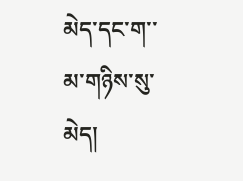མེད་དང་ག་་མ་གཉིས་སུ་མེད།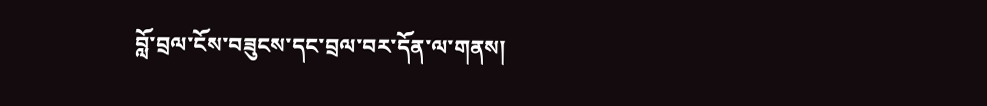བློ་བྲལ་ངོས་བཟུངས་དང་བྲལ་བར་དོན་ལ་གནས།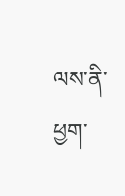ལས་ནི་ཕྱག་